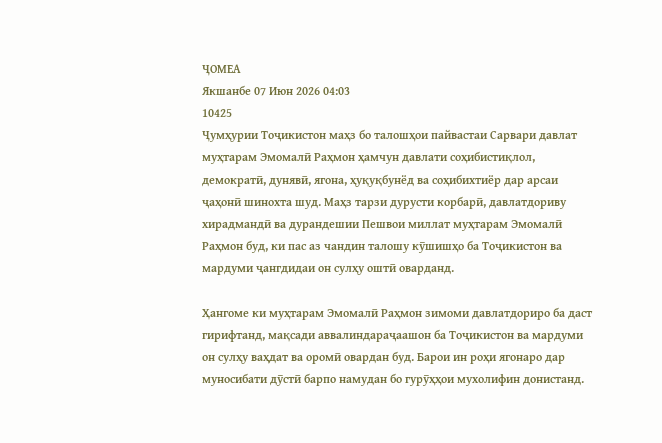ҶОМЕА
Якшанбе 07 Июн 2026 04:03
10425
Ҷумҳурии Тоҷикистон маҳз бо талошҳои пайвастаи Сарвари давлат муҳтарам Эмомалӣ Раҳмон ҳамчун давлати соҳибистиқлол, демократӣ, дунявӣ, ягона, ҳуқуқбунёд ва соҳибихтиёр дар арсаи ҷаҳонӣ шинохта шуд. Маҳз тарзи дурусти корбарӣ, давлатдориву хирадмандӣ ва дурандешии Пешвои миллат муҳтарам Эмомалӣ Раҳмон буд, ки пас аз чандин талошу кӯшишҳо ба Тоҷикистон ва мардуми ҷангдидаи он сулҳу оштӣ оварданд.

Ҳангоме ки муҳтарам Эмомалӣ Раҳмон зимоми давлатдориро ба даст гирифтанд, мақсади аввалиндараҷаашон ба Тоҷикистон ва мардуми он сулҳу ваҳдат ва оромӣ овардан буд. Барои ин роҳи ягонаро дар муносибати дӯстӣ барпо намудан бо гурӯҳҳои мухолифин донистанд.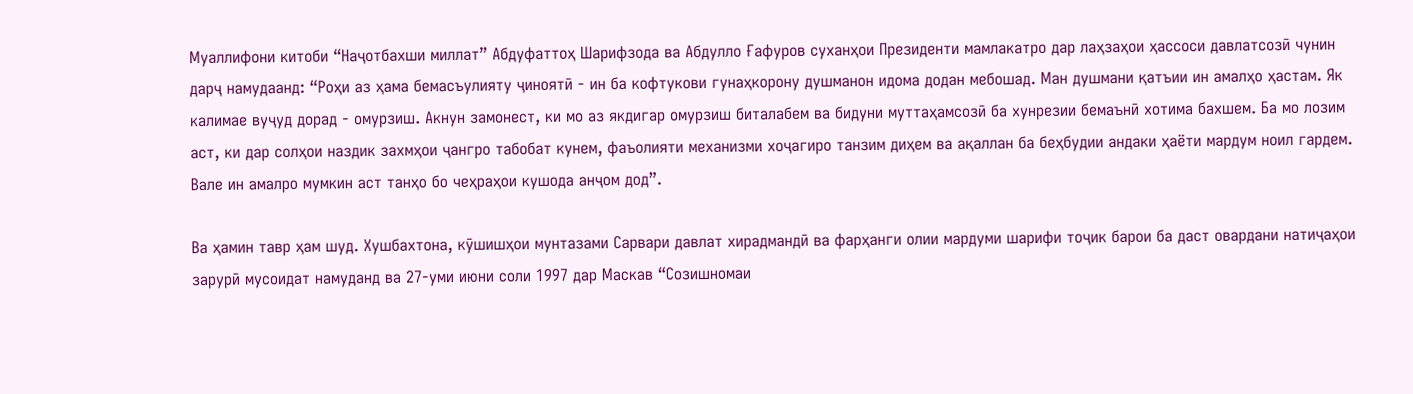Муаллифони китоби “Наҷотбахши миллат” Абдуфаттоҳ Шарифзода ва Абдулло Ғафуров суханҳои Президенти мамлакатро дар лаҳзаҳои ҳассоси давлатсозӣ чунин дарҷ намудаанд: “Роҳи аз ҳама бемасъулияту ҷиноятӣ - ин ба кофтукови гунаҳкорону душманон идома додан мебошад. Ман душмани қатъии ин амалҳо ҳастам. Як калимае вуҷуд дорад - омурзиш. Акнун замонест, ки мо аз якдигар омурзиш биталабем ва бидуни муттаҳамсозӣ ба хунрезии бемаънӣ хотима бахшем. Ба мо лозим аст, ки дар солҳои наздик захмҳои ҷангро табобат кунем, фаъолияти механизми хоҷагиро танзим диҳем ва ақаллан ба беҳбудии андаки ҳаёти мардум ноил гардем. Вале ин амалро мумкин аст танҳо бо чеҳраҳои кушода анҷом дод”.

Ва ҳамин тавр ҳам шуд. Хушбахтона, кӯшишҳои мунтазами Сарвари давлат хирадмандӣ ва фарҳанги олии мардуми шарифи тоҷик барои ба даст овардани натиҷаҳои зарурӣ мусоидат намуданд ва 27-уми июни соли 1997 дар Маскав “Созишномаи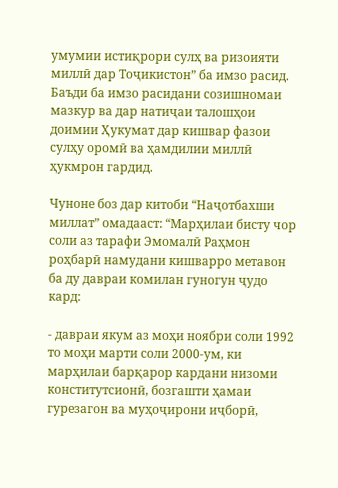умумии истиқрори сулҳ ва ризоияти миллӣ дар Тоҷикистон” ба имзо расид. Баъди ба имзо расидани созишномаи мазкур ва дар натиҷаи талошҳои доимии Ҳукумат дар кишвар фазои сулҳу оромӣ ва ҳамдилии миллӣ ҳукмрон гардид.

Чуноне боз дар китоби “Наҷотбахши миллат” омадааст: “Марҳилаи бисту чор соли аз тарафи Эмомалӣ Раҳмон роҳбарӣ намудани кишварро метавон ба ду давраи комилан гуногун ҷудо кард:

- давраи якум аз моҳи ноябри соли 1992 то моҳи марти соли 2000-ум, ки марҳилаи барқарор кардани низоми конститутсионӣ, бозгашти ҳамаи гурезагон ва муҳоҷирони иҷборӣ,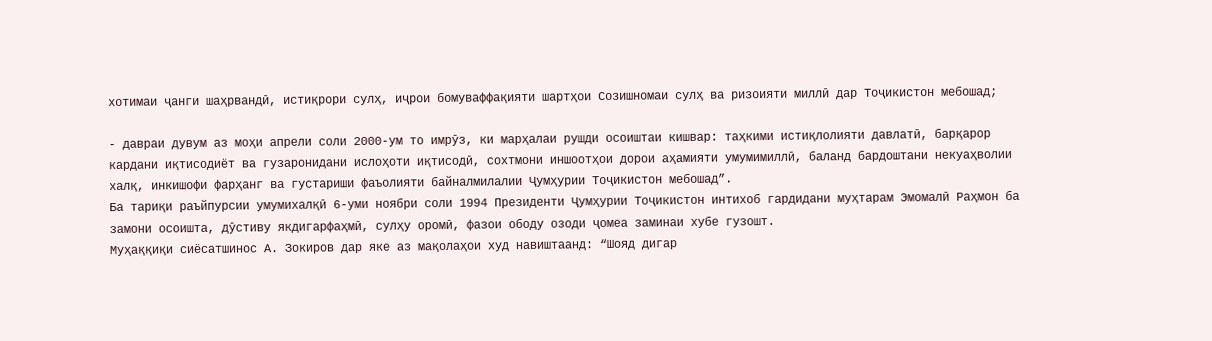хотимаи ҷанги шаҳрвандӣ, истиқрори сулҳ, иҷрои бомуваффақияти шартҳои Созишномаи сулҳ ва ризоияти миллӣ дар Тоҷикистон мебошад;

- давраи дувум аз моҳи апрели соли 2000-ум то имрӯз, ки марҳалаи рушди осоиштаи кишвар: таҳкими истиқлолияти давлатӣ, барқарор кардани иқтисодиёт ва гузаронидани ислоҳоти иқтисодӣ, сохтмони иншоотҳои дорои аҳамияти умумимиллӣ, баланд бардоштани некуаҳволии халқ, инкишофи фарҳанг ва густариши фаъолияти байналмилалии Ҷумҳурии Тоҷикистон мебошад”.
Ба тариқи раъйпурсии умумихалқӣ 6-уми ноябри соли 1994 Президенти Ҷумҳурии Тоҷикистон интихоб гардидани муҳтарам Эмомалӣ Раҳмон ба замони осоишта, дӯстиву якдигарфаҳмӣ, сулҳу оромӣ, фазои ободу озоди ҷомеа заминаи хубе гузошт.
Муҳаққиқи сиёсатшинос А. Зокиров дар яке аз мақолаҳои худ навиштаанд: “Шояд дигар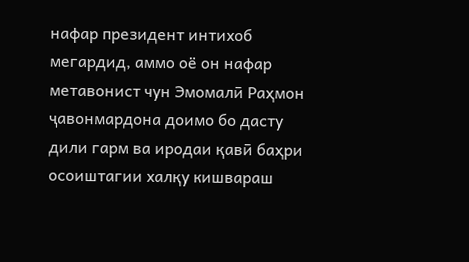нафар президент интихоб мегардид, аммо оё он нафар метавонист чун Эмомалӣ Раҳмон ҷавонмардона доимо бо дасту дили гарм ва иродаи қавӣ баҳри осоиштагии халқу кишвараш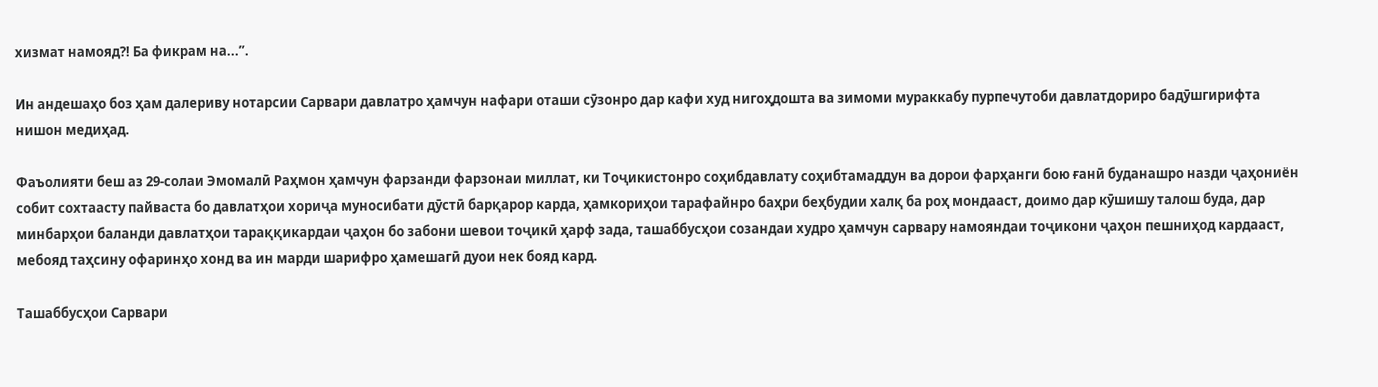хизмат намояд?! Ба фикрам на...”.

Ин андешаҳо боз ҳам далериву нотарсии Сарвари давлатро ҳамчун нафари оташи сӯзонро дар кафи худ нигоҳдошта ва зимоми мураккабу пурпечутоби давлатдориро бадӯшгирифта нишон медиҳад.

Фаъолияти беш аз 29-солаи Эмомалӣ Раҳмон ҳамчун фарзанди фарзонаи миллат, ки Тоҷикистонро соҳибдавлату соҳибтамаддун ва дорои фарҳанги бою ғанӣ буданашро назди ҷаҳониён собит сохтаасту пайваста бо давлатҳои хориҷа муносибати дӯстӣ барқарор карда, ҳамкориҳои тарафайнро баҳри беҳбудии халқ ба роҳ мондааст, доимо дар кӯшишу талош буда, дар минбарҳои баланди давлатҳои тараққикардаи ҷаҳон бо забони шевои тоҷикӣ ҳарф зада, ташаббусҳои созандаи худро ҳамчун сарвару намояндаи тоҷикони ҷаҳон пешниҳод кардааст, мебояд таҳсину офаринҳо хонд ва ин марди шарифро ҳамешагӣ дуои нек бояд кард.

Ташаббусҳои Сарвари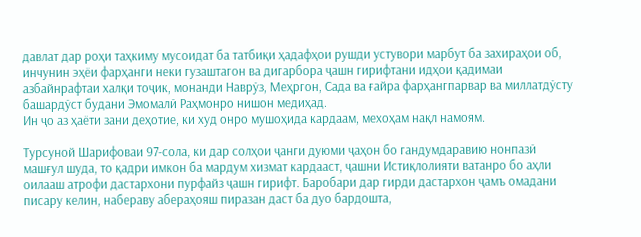давлат дар роҳи таҳкиму мусоидат ба татбиқи ҳадафҳои рушди устувори марбут ба захираҳои об, инчунин эҳёи фарҳанги неки гузаштагон ва дигарбора ҷашн гирифтани идҳои қадимаи азбайнрафтаи халқи тоҷик, монанди Наврӯз, Меҳргон, Сада ва ғайра фарҳангпарвар ва миллатдӯсту башардӯст будани Эмомалӣ Раҳмонро нишон медиҳад.
Ин ҷо аз ҳаёти зани деҳотие, ки худ онро мушоҳида кардаам, мехоҳам нақл намоям.

Турсуной Шарифоваи 97-сола, ки дар солҳои ҷанги дуюми ҷаҳон бо гандумдаравию нонпазӣ машғул шуда, то қадри имкон ба мардум хизмат кардааст, ҷашни Истиқлолияти ватанро бо аҳли оилааш атрофи дастархони пурфайз ҷашн гирифт. Баробари дар гирди дастархон ҷамъ омадани писару келин, набераву абераҳояш пиразан даст ба дуо бардошта,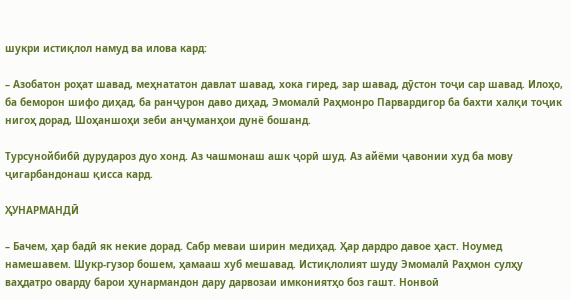шукри истиқлол намуд ва илова кард:

– Азобатон роҳат шавад, меҳнататон давлат шавад, хока гиред, зар шавад, дӯстон тоҷи сар шавад. Илоҳо, ба беморон шифо диҳад, ба ранҷурон даво диҳад, Эмомалӣ Раҳмонро Парвардигор ба бахти халқи тоҷик нигоҳ дорад, Шоҳаншоҳи зеби анҷуманҳои дунё бошанд.

Турсунойбибӣ дурудароз дуо хонд. Аз чашмонаш ашк ҷорӣ шуд. Аз айёми ҷавонии худ ба мову ҷигарбандонаш қисса кард.

ҲУНАРМАНДӢ

– Бачем, ҳар бадӣ як некие дорад. Сабр меваи ширин медиҳад. Ҳар дардро давое ҳаст. Ноумед намешавем. Шукр-гузор бошем, ҳамааш хуб мешавад. Истиқлолият шуду Эмомалӣ Раҳмон сулҳу ваҳдатро оварду барои ҳунармандон дару дарвозаи имкониятҳо боз гашт. Нонвоӣ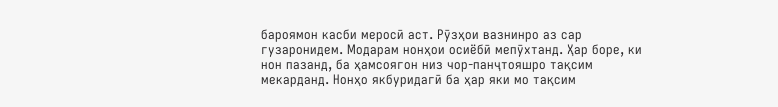бароямон касби меросӣ аст. Рӯзҳои вазнинро аз сар гузаронидем. Модарам нонҳои осиёбӣ мепӯхтанд. Ҳар боре, ки нон пазанд, ба ҳамсоягон низ чор-панҷтояшро тақсим мекарданд. Нонҳо якбуридагӣ ба ҳар яки мо тақсим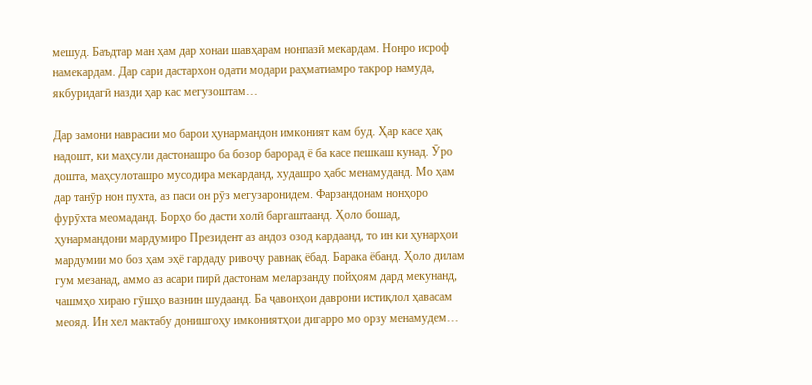мешуд. Баъдтар ман ҳам дар хонаи шавҳарам нонпазӣ мекардам. Нонро исроф намекардам. Дар сари дастархон одати модари раҳматиамро такрор намуда, якбуридагӣ назди ҳар кас мегузоштам…

Дар замони наврасии мо барои ҳунармандон имконият кам буд. Ҳар касе ҳақ надошт, ки маҳсули дастонашро ба бозор барорад ё ба касе пешкаш кунад. Ӯро дошта, маҳсулоташро мусодира мекарданд, худашро ҳабс менамуданд. Мо ҳам дар танӯр нон пухта, аз паси он рӯз мегузаронидем. Фарзандонам нонҳоро фурӯхта меомаданд. Борҳо бо дасти холӣ баргаштаанд. Ҳоло бошад, ҳунармандони мардумиро Президент аз андоз озод кардаанд, то ин ки ҳунарҳои мардумии мо боз ҳам эҳё гардаду ривоҷу равнақ ёбад. Барака ёбанд. Ҳоло дилам гум мезанад, аммо аз асари пирӣ дастонам меларзанду пойҳоям дард мекунанд, чашмҳо хираю гӯшҳо вазнин шудаанд. Ба ҷавонҳои даврони истиқлол ҳавасам меояд. Ин хел мактабу донишгоҳу имкониятҳои дигарро мо орзу менамудем…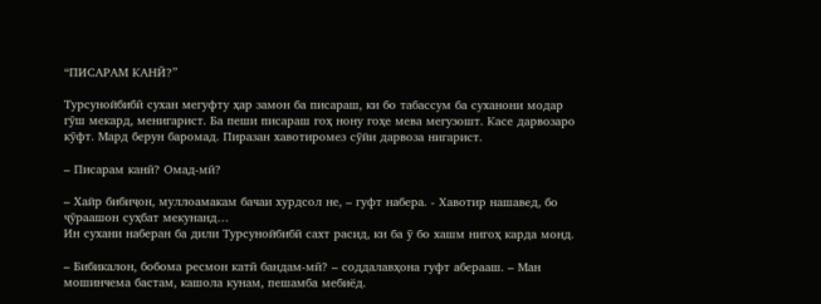“ПИСАРАМ КАНӢ?”

Турсунойбибӣ сухан мегуфту ҳар замон ба писараш, ки бо табассум ба суханони модар гӯш мекард, менигарист. Ба пеши писараш гоҳ нону гоҳе мева мегузошт. Касе дарвозаро кӯфт. Мард берун баромад. Пиразан хавотиромез сӯйи дарвоза нигарист.

– Писарам канӣ? Омад-мӣ?

– Хайр бибиҷон, муллоамакам бачаи хурдсол не, – гуфт набера. - Хавотир нашавед, бо ҷӯраашон суҳбат мекунанд…
Ин сухани наберан ба дили Турсунойбибӣ сахт расид, ки ба ӯ бо хашм нигоҳ карда монд.

– Бибикалон, бобома ресмон катӣ бандам-мӣ? – соддалавҳона гуфт аберааш. – Ман мошинчема бастам, кашола кунам, пешамба мебиёд.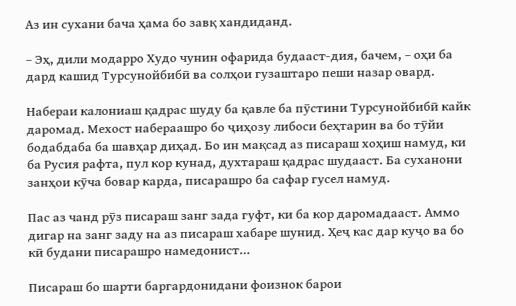Аз ин сухани бача ҳама бо завқ хандиданд.

– Эҳ, дили модарро Худо чунин офарида будааст-дия, бачем, – оҳи ба дард кашид Турсунойбибӣ ва солҳои гузаштаро пеши назар овард.

Набераи калониаш қадрас шуду ба қавле ба пӯстини Турсунойбибӣ кайк даромад. Мехост набераашро бо ҷиҳозу либоси беҳтарин ва бо тӯйи бодабдаба ба шавҳар диҳад. Бо ин мақсад аз писараш хоҳиш намуд, ки ба Русия рафта, пул кор кунад, духтараш қадрас шудааст. Ба суханони занҳои кӯча бовар карда, писарашро ба сафар гусел намуд.

Пас аз чанд рӯз писараш занг зада гуфт, ки ба кор даромадааст. Аммо дигар на занг заду на аз писараш хабаре шунид. Ҳеҷ кас дар куҷо ва бо кӣ будани писарашро намедонист…

Писараш бо шарти баргардонидани фоизнок барои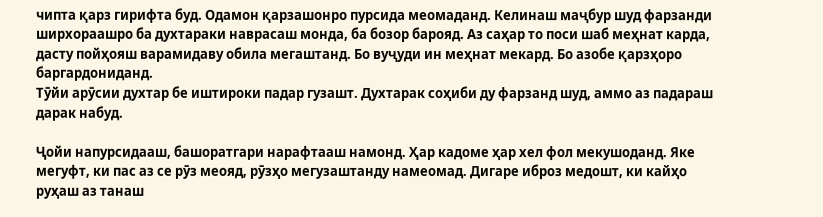чипта қарз гирифта буд. Одамон қарзашонро пурсида меомаданд. Келинаш маҷбур шуд фарзанди ширхораашро ба духтараки наврасаш монда, ба бозор барояд. Аз саҳар то поси шаб меҳнат карда, дасту пойҳояш варамидаву обила мегаштанд. Бо вуҷуди ин меҳнат мекард. Бо азобе қарзҳоро баргардониданд.
Тӯйи арӯсии духтар бе иштироки падар гузашт. Духтарак соҳиби ду фарзанд шуд, аммо аз падараш дарак набуд.

Ҷойи напурсидааш, башоратгари нарафтааш намонд. Ҳар кадоме ҳар хел фол мекушоданд. Яке мегуфт, ки пас аз се рӯз меояд, рӯзҳо мегузаштанду намеомад. Дигаре иброз медошт, ки кайҳо руҳаш аз танаш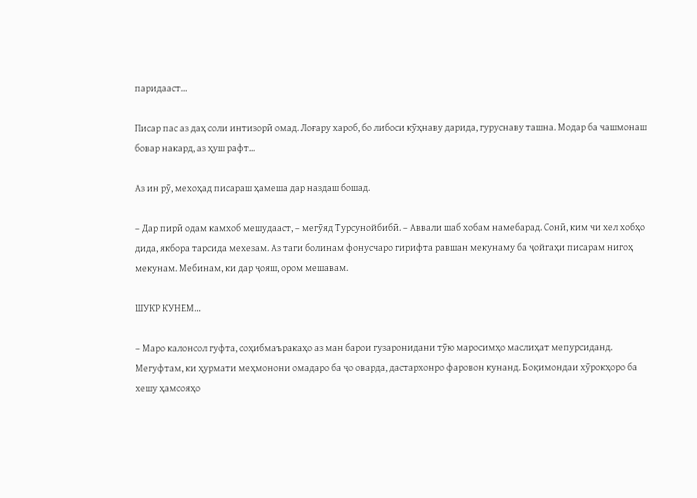паридааст…

Писар пас аз даҳ соли интизорӣ омад. Лоғару хароб, бо либоси кӯҳнаву дарида, гуруснаву ташна. Модар ба чашмонаш бовар накард, аз ҳуш рафт...

Аз ин рӯ, мехоҳад писараш ҳамеша дар наздаш бошад.

– Дар пирӣ одам камхоб мешудааст, – мегӯяд Турсунойбибӣ. – Аввали шаб хобам намебарад. Сонӣ, ким чи хел хобҳо дида, якбора тарсида мехезам. Аз таги болинам фонусчаро гирифта равшан мекунаму ба ҷойгаҳи писарам нигоҳ мекунам. Мебинам, ки дар ҷояш, ором мешавам.

ШУКР КУНЕМ…

– Маро калонсол гуфта, соҳибмаъракаҳо аз ман барои гузаронидани тӯю маросимҳо маслиҳат мепурсиданд. Мегуфтам, ки ҳурмати меҳмонони омадаро ба ҷо оварда, дастархонро фаровон кунанд. Боқимондаи хӯрокҳоро ба хешу ҳамсояҳо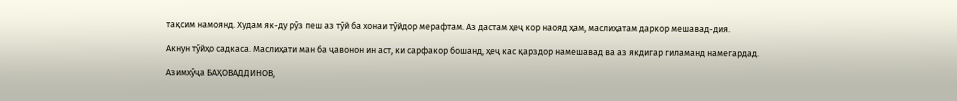тақсим намоянд. Худам як-ду рӯз пеш аз тӯй ба хонаи тӯйдор мерафтам. Аз дастам ҳеҷ кор наояд ҳам, маслиҳатам даркор мешавад-дия.

Акнун тӯйҳо садкаса. Маслиҳати ман ба ҷавонон ин аст, ки сарфакор бошанд, ҳеҷ кас қарздор намешавад ва аз якдигар гиламанд намегардад.

Азимхӯҷа БАҲОВАДДИНОВ,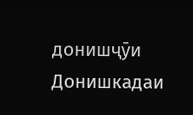донишҷӯи Донишкадаи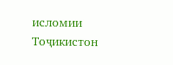исломии Тоҷикистон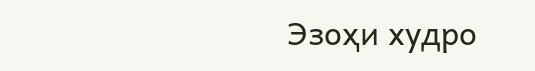Эзоҳи худро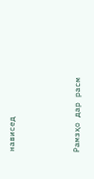нависед



Рамзҳо дар расм